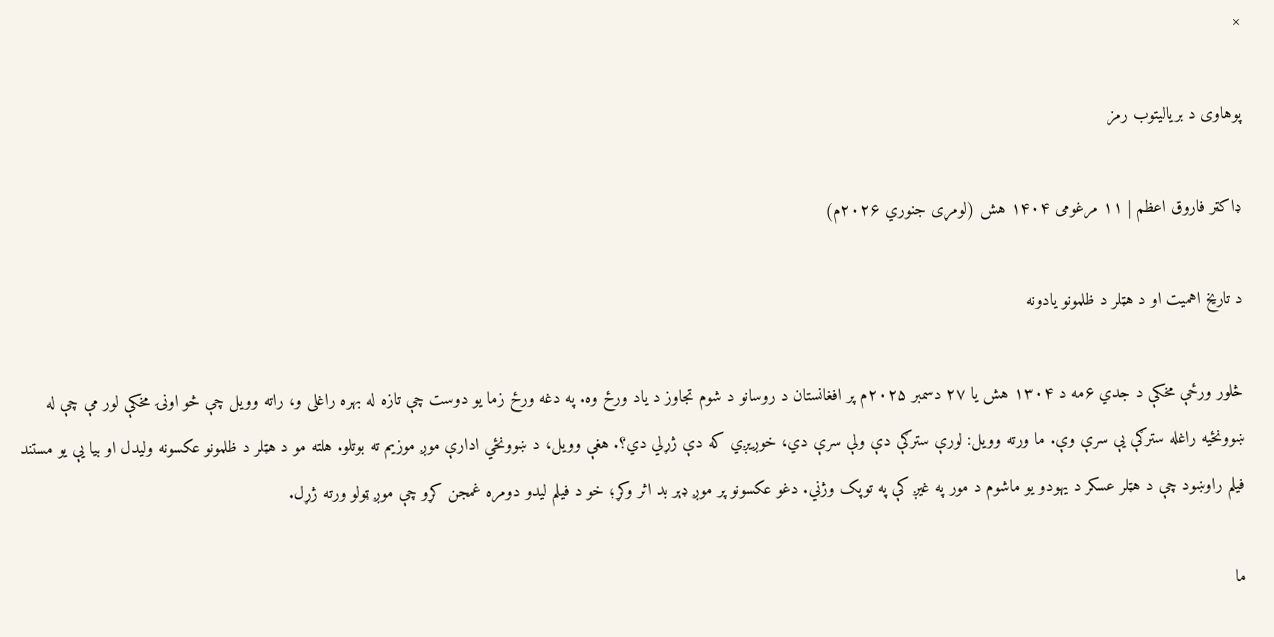×

پوهاوی د بریالیتوب رمز

ډاکټر فاروق اعظم | ۱۱ مرغومی ۱۴۰۴ هش (لومړی جنوري ۲۰۲۶م)

د تاریخ اهمیت او د هټلر د ظلمونو یادونه

څلور ورځې مخکې د جدي ۶مه د ۱۳۰۴ هش یا ۲۷ دسمبر ۲۰۲۵م پر افغانستان د روسانو د شوم تجاوز د یاد ورځ وه. په دغه ورځ زما یو دوست چې تازه له بهره راغلی و، راته وویل چې څو اونۍ مخکې لور مې چې له ښوونځیه راغله سترګې یې سرې وې. ما ورته وویل: لورې سترګې دې ولې سرې دي، خوږيږي که دې ژړلي دي؟. هغې وویل، د ښوونځي ادارې موږ موزیم ته بوتلو. هلته مو د هټلر د ظلمونو عکسونه ولیدل او بیا یې یو مستند فیلم راوښود چې د هټلر عسکر د یهودو یو ماشوم د مور په غیږ کې په توپک وژني. دغو عکسونو پر موږ ډېر بد اثر وکړ؛ خو د فیلم لیدو دومره غمجن کړو چې موږ ټولو ورته ژړل.

ما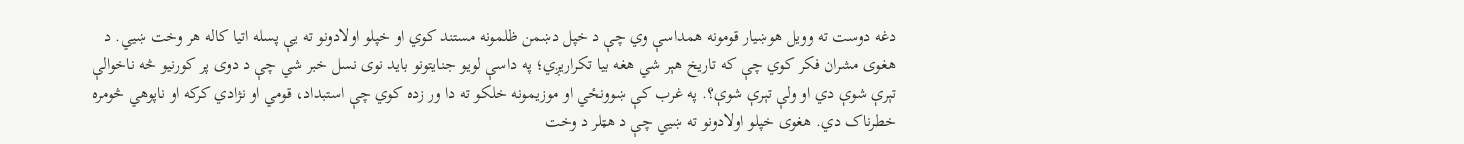دغه دوست ته وویل هوښیار قومونه همداسې وي چې د خپل دښمن ظلمونه مستند کوي او خپلو اولادونو ته یې پسله اتیا کاله هر وخت ښیي. د هغوی مشران فکر کوي چې که تاریخ هېر شي هغه بیا تکراريږي؛ په داسې لویو جنایتونو باید نوی نسل خبر شي چې د دوی پر کورنیو څه ناخوالې تېرې شوې دي او ولې تېرې شوې؟. په غرب کې ښوونځي او موزیمونه خلکو ته دا ور زده کوي چې استبداد، قومي او نژادي کرکه او ناپوهي څومره خطرناک دي. هغوی خپلو اولادونو ته ښیي چې د هټلر د وخت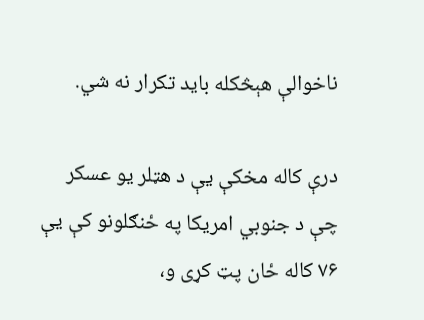ناخوالې هېڅکله باید تکرار نه شي.

درې کاله مخکې یې د هټلر یو عسکر چې د جنوبي امریکا په ځنګلونو کې یې ۷۶ کاله ځان پټ کړی و،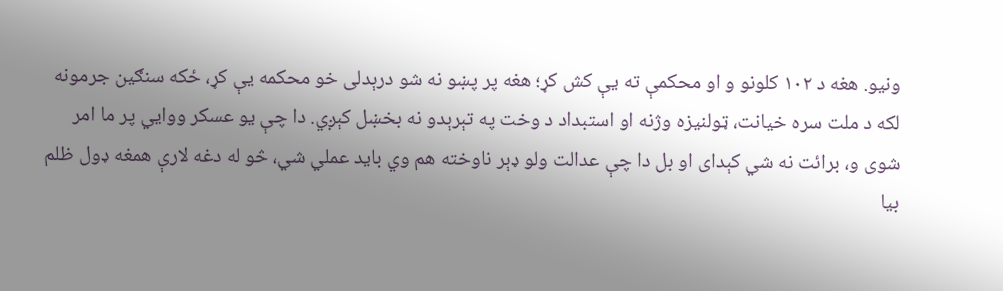ونیو. هغه د ۱۰۲ کلونو و او محکمې ته یې کش کړ؛ هغه پر پښو نه شو درېدلی خو محکمه یې کړ، ځکه سنګین جرمونه لکه د ملت سره خیانت، ټولنیزه وژنه او استبداد د وخت په تېرېدو نه بخښل کېږي. دا چې یو عسکر ووايي پر ما امر شوی و، برائت نه شي کېدای او بل دا چې عدالت ولو ډېر ناوخته هم وي باید عملي شي، څو له دغه لارې همغه ډول ظلم بیا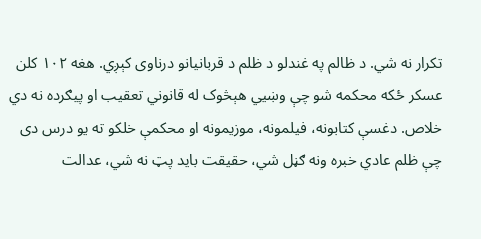تکرار نه شي. د ظالم په غندلو د ظلم د قربانیانو درناوی کېږي. هغه ۱۰۲ کلن عسکر ځکه محکمه شو چې وښیي هېڅوک له قانوني تعقیب او پیګرده نه دي خلاص. دغسې کتابونه، فیلمونه، موزیمونه او محکمې خلکو ته یو درس دی چې ظلم عادي خبره ونه ګڼل شي، حقیقت باید پټ نه شي، عدالت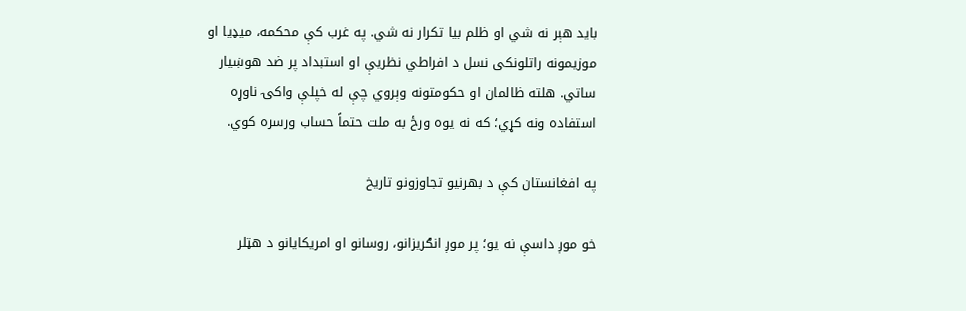باید هېر نه شي او ظلم بیا تکرار نه شي. په غرب کې محکمه، میډیا او موزیمونه راتلونکی نسل د افراطي نظریې او استبداد پر ضد هوښیار ساتي. هلته ظالمان او حکومتونه وېروي چې له خپلې واکۍ ناوړه استفاده ونه کړي؛ که نه یوه ورځ به ملت حتماً حساب ورسره کوي.

په افغانستان کې د بهرنیو تجاوزونو تاریخ

خو موږ داسې نه یو؛ پر موږ انګریزانو، روسانو او امریکایانو د هټلر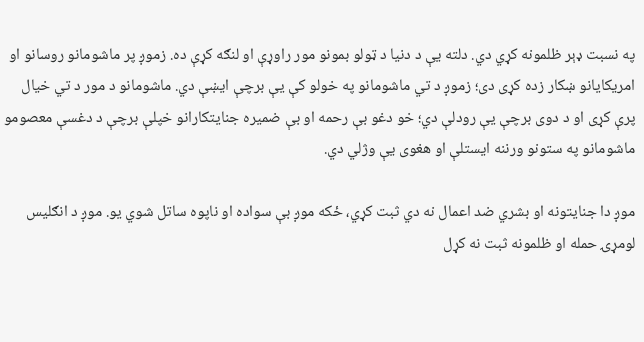په نسبت ډېر ظلمونه کړي دي. دلته یې د دنیا د ټولو بمونو مور راوړې او لنګه کړې ده. زموږ پر ماشومانو روسانو او امریکایانو ښکار زده کړی دی؛ زموږ د تي ماشومانو په خولو کې یې برچې ایښې دي. ماشومانو د مور د تي خیال پرې کړی او د دوی برچې یې رودلې دي؛ خو دغو بې رحمه او بې ضمیره جنایتکارانو خپلې برچې د دغسې معصومو ماشومانو په ستونو ورننه ایستلې او هغوی یې وژلي دي.

موږ دا جنایتونه او بشري ضد اعمال نه دي ثبت کړي، ځکه موږ بې سواده او ناپوه ساتل شوي یو. موږ د انګلیس لومړۍ حمله او ظلمونه ثبت نه کړل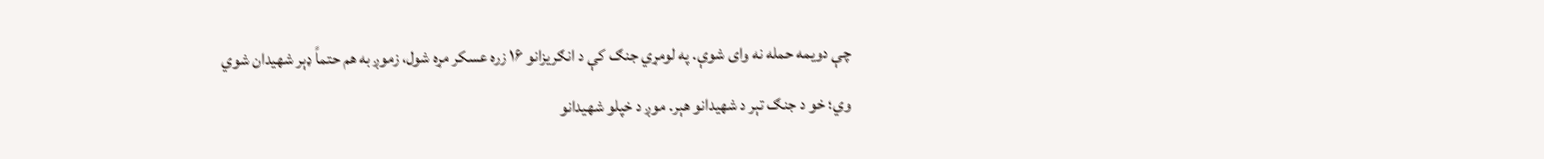چې دویمه حمله نه وای شوې. په لومړي جنګ کې د انګریزانو ۱۶ زره عسکر مړه شول، زموږ به هم حتماً ډېر شهیدان شوي وي؛ خو د جنګ تېر د شهیدانو هېر. موږ د خپلو شهیدانو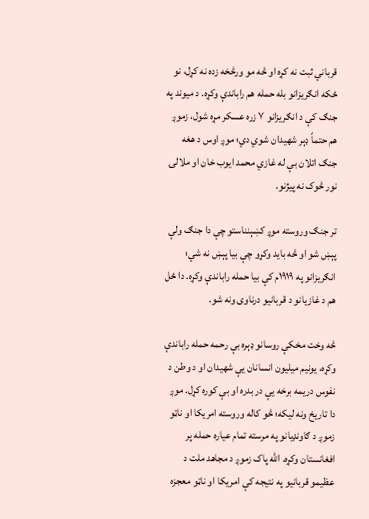قرباني ثبت نه کړه او څه مو ورڅخه زده نه کړل، نو ځکه انګریزانو بله حمله هم راباندې وکړه. د میوند په جنګ کې د انګریزانو ۷ زره عسکر مړه شول، زموږ هم حتماً ډېر شهیدان شوي دي؛ موږ اوس د هغه جنګ اتلان بې له غازي محمد ایوب خان او ملالۍ نور څوک نه پیژنو.

تر جنګ وروسته موږ کښېنناستو چې دا جنګ ولې پېښ شو او څه باید وکړو چې بیا پېښ نه شي؛ انګریزانو په ۱۹۱۹م کې بیا حمله راباندې وکړه. دا ځل هم د غازیانو د قربانیو درناوی ونه شو.

څه وخت مخکې روسانو ډېره بې رحمه حمله راباندې وکړه، يونیم میلیون انسانان یې شهیدان او د وطن د نفوس دریمه برخه یې در بدره او بې کوره کړل. موږ دا تاریخ ونه لیکه؛ څو کاله وروسته امریکا او ناټو زموږ د ګاونډیانو په مرسته تمام عیاره حمله پر افغانستان وکړه. الله پاک زموږ د مجاهد ملت د عظیمو قربانیو په نتیجه کې امریکا او ناټو معجزه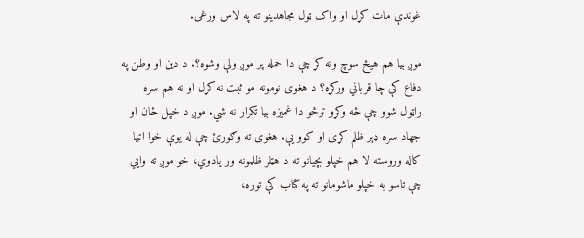غوندې مات کړل او واک ټول مجاهدینو ته په لاس ورغی.

موږ بیا هم هیڅ سوچ ونه کړ چې دا حمله پر موږ ولې وشوه؟. د دین او وطن په دفاع کې چا قرباني ورکړه؟ د هغوی نومونه مو ثبت نه کړل او نه هم سره راټول شوو چې څه وکړو ترڅو دا غمیزه بیا تکرار نه شي. موږ د خپل ځان او جهاد سره ډېر ظلم کړی او کوو یې. هغوی ته وګورئ چې له یوې خوا اتیا کاله وروسته لا هم خپلو بچیانو ته د هټلر ظلمونه ور یادوي، خو موږ ته وايي چې تاسو به خپلو ماشومانو ته په کتاب کې توره،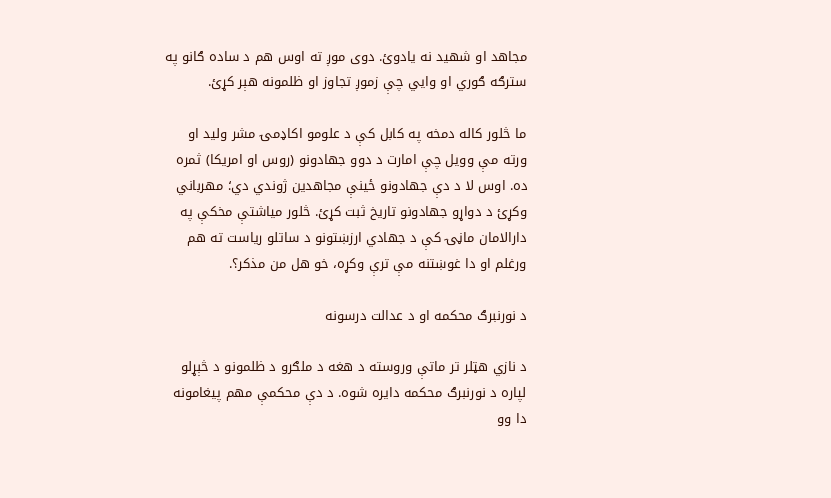مجاهد او شهید نه یادوئ. دوی موږ ته اوس هم د ساده ګانو په سترګه ګوري او وايي چې زموږ تجاوز او ظلمونه هېر کړئ.

ما څلور کاله دمخه په کابل کې د علومو اکاډمۍ مشر ولید او ورته مې وویل چې امارت د دوو جهادونو (روس او امریکا) ثمره ده. اوس لا د دې جهادونو ځینې مجاهدین ژوندي دي؛ مهرباني وکړئ د دواړو جهادونو تاریخ ثبت کړئ. څلور میاشتې مخکې په دارالامان ماڼۍ کې د جهادي ارزښتونو د ساتلو ریاست ته هم ورغلم او دا غوښتنه مې ترې وکړه، خو هل من مذكر؟.

د نورنبرګ محکمه او د عدالت درسونه

د نازي هټلر تر ماتې وروسته د هغه د ملګرو د ظلمونو د څېړلو لپاره د نورنبرګ محکمه دایره شوه. د دې محکمې مهم پیغامونه دا وو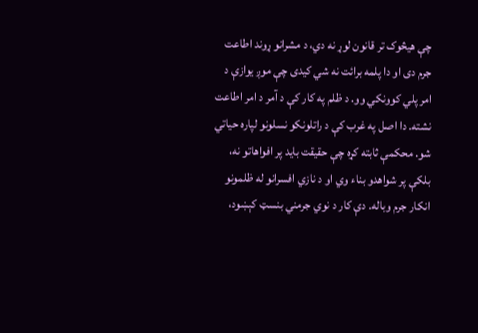چې هیڅوک تر قانون لوړ نه دي، د مشرانو ړوند اطاعت جرم دی او دا پلمه برائت نه شي کیدی چې موږ یوازې د امر پلي کوونکي وو. د ظلم په کار کې د آمر د امر اطاعت نشته. دا اصل په غرب کې د راتلونکو نسلونو لپاره حیاتي شو. محکمې ثابته کړه چې حقیقت باید پر افواهاتو نه، بلکې پر شواهدو بناء وي او د نازي افسرانو له ظلمونو انکار جرم وباله. دې کار د نوي جرمني بنسټ کېښود،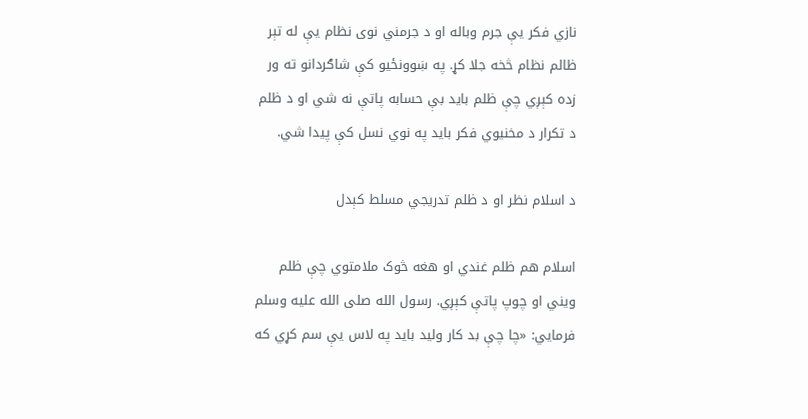نازي فکر یې جرم وباله او د جرمني نوی نظام یې له تېر ظالم نظام څخه جلا کړ. په ښوونځیو کې شاګردانو ته ور زده کېږي چې ظلم باید بې حسابه پاتې نه شي او د ظلم د تکرار د مخنیوي فکر باید په نوي نسل کې پیدا شي.

د اسلام نظر او د ظلم تدریجي مسلط کېدل

اسلام هم ظلم غندي او هغه څوک ملامتوي چې ظلم ویني او چوپ پاتې کېږي. رسول الله صلى الله عليه وسلم فرمایي: «چا چې بد کار ولید باید په لاس یې سم کړي که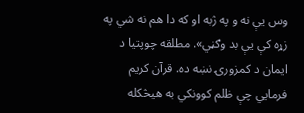وس یې نه و په ژبه او که دا هم نه شي په زړه کې یې بد وګڼي». مطلقه چوپتیا د ایمان د کمزورۍ نښه ده. قرآن کریم فرمايي چې ظلم کوونکي به هیڅکله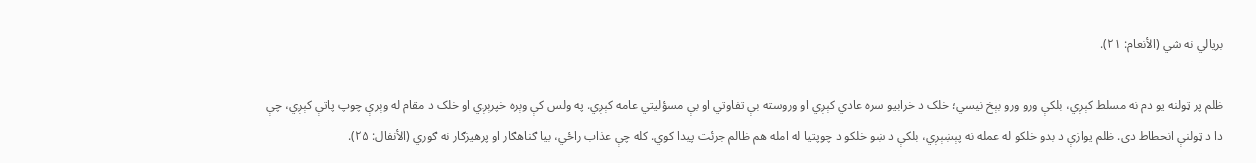بریالي نه شي (الأنعام: ۲۱).

ظلم پر ټولنه یو دم نه مسلط کېږي، بلکې ورو ورو بېخ نیسي؛ خلک د خرابیو سره عادي کېږي او وروسته بې تفاوتي او بې مسؤلیتي عامه کېږي. په ولس کې وېره خپرېږي او خلک د مقام له وېرې چوپ پاتې کېږي، چې دا د ټولنې انحطاط دی. ظلم یوازې د بدو خلکو له عمله نه پېښېږي، بلکې د ښو خلکو د چوپتیا له امله هم ظالم جرئت پیدا کوي. کله چې عذاب راځي، بیا ګناهګار او پرهیزګار نه ګوري (الأنفال: ۲۵).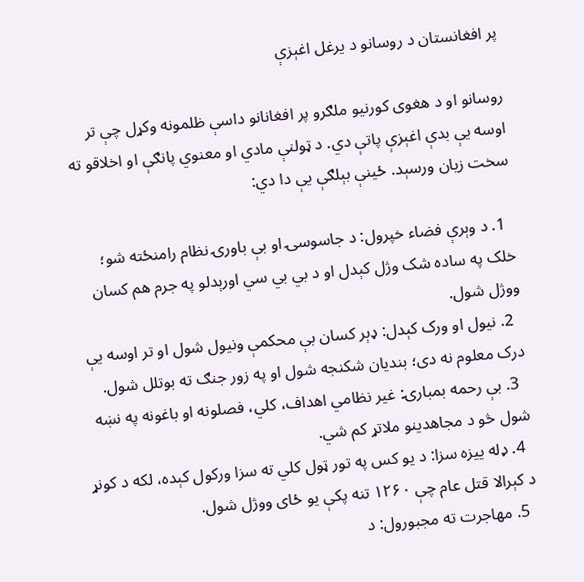پر افغانستان د روسانو د یرغل اغېزې

روسانو او د هغوی کورنیو ملګرو پر افغانانو داسې ظلمونه وکړل چې تر اوسه یې بدې اغېزې پاتې دي. د ټولنې مادي او معنوي پانګې او اخلاقو ته سخت زیان ورسېد. ځینې بېلګې یې دا دي:

  1. د وېرې فضاء خپرول: د جاسوسۍ او بې باورۍ نظام رامنځته شو؛ خلک په ساده شک وژل کېدل او د بي بي سي اورېدلو په جرم هم کسان ووژل شول.
  2. نیول او ورک کېدل: ډېر کسان بې محکمې ونیول شول او تر اوسه یې درک معلوم نه دی؛ بندیان شکنجه شول او په زور جنګ ته بوتلل شول.
  3. بې رحمه بمبارۍ: غیر نظامي اهداف، کلي، فصلونه او باغونه په نښه شول څو د مجاهدینو ملاتړ کم شي.
  4. ډله ییزه سزا: د یو کس په تور ټول کلي ته سزا ورکول کېده، لکه د کونړ د کېرالا قتل عام چې ۱۲۶۰ تنه پکې یو ځای ووژل شول.
  5. مهاجرت ته مجبورول: د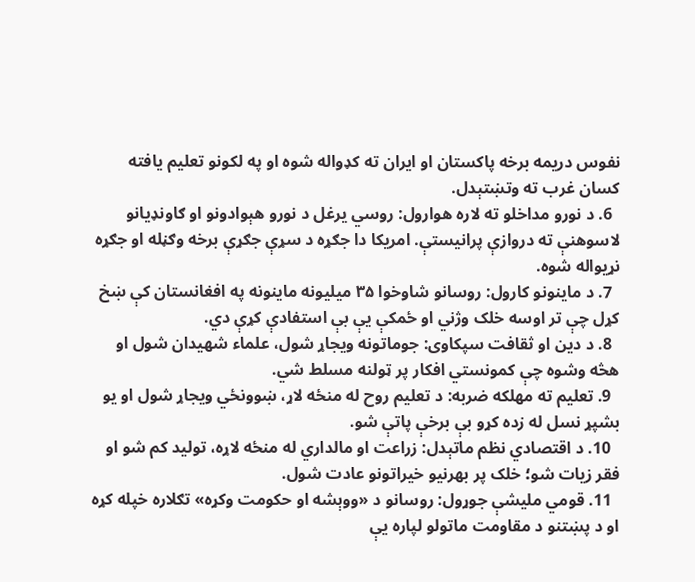نفوس دریمه برخه پاکستان او ایران ته کډواله شوه او په لکونو تعلیم یافته کسان غرب ته وتښتېدل.
  6. د نورو مداخلو ته لاره هوارول: روسي یرغل د نورو هېوادونو او ګاونډیانو لاسوهنې ته دروازې پرانیستې. امریکا دا جګړه د سړې جګړې برخه وګڼله او جګړه نړیواله شوه.
  7. د ماینونو کارول: روسانو شاوخوا ۳۵ میلیونه ماینونه په افغانستان کې ښخ کړل چې تر اوسه خلک وژني او ځمکې یې بې استفادې کړې دي.
  8. د دین او ثقافت سپکاوی: جوماتونه ویجاړ شول، علماء شهیدان شول او هڅه وشوه چې کمونستي افکار پر ټولنه مسلط شي.
  9. تعلیم ته مهلکه ضربه: د تعلیم روح له منځه لاړ، ښوونځي ویجاړ شول او یو بشپړ نسل له زده کړو بې برخې پاتې شو.
  10. د اقتصادي نظم ماتېدل: زراعت او مالداري له منځه لاړه، تولید کم شو او فقر زیات شو؛ خلک پر بهرنیو خیراتونو عادت شول.
  11. قومي ملیشې جوړول: روسانو د «ووېشه او حکومت وکړه» تګلاره خپله کړه او د پښتنو د مقاومت ماتولو لپاره یې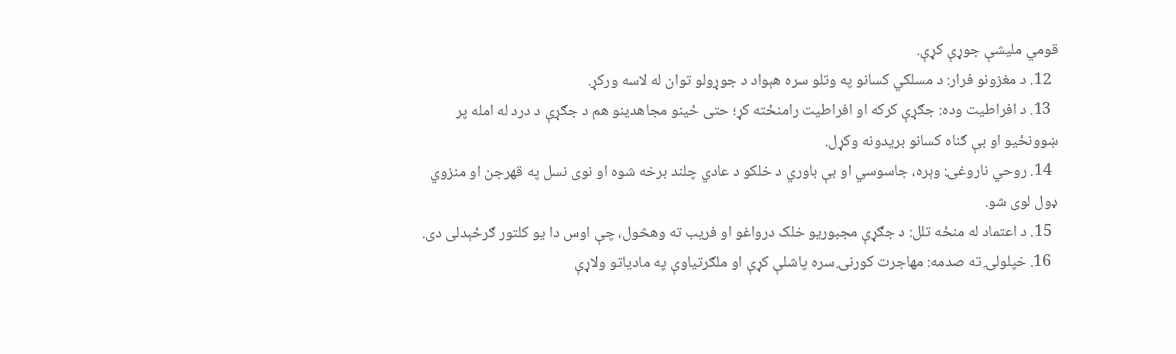قومي ملیشې جوړې کړې.
  12. د مغزونو فرار: د مسلکي کسانو په وتلو سره هېواد د جوړولو توان له لاسه ورکړ.
  13. د افراطیت وده: جګړې کرکه او افراطیت رامنځته کړ؛ حتی ځینو مجاهدینو هم د جګړې د درد له امله پر ښوونځیو او بې ګناه کسانو بریدونه وکړل.
  14. روحي ناروغۍ: وېره، جاسوسي او بې باوري د خلکو د عادي چلند برخه شوه او نوی نسل په قهرجن او منزوي ډول لوی شو.
  15. د اعتماد له منځه تلل: د جګړې مجبوریو خلک درواغو او فریب ته وهڅول، چې اوس دا یو کلتور ګرځېدلی دی.
  16. خپلولۍ ته صدمه: مهاجرت کورنۍ سره پاشلې کړې او ملګرتیاوې په مادیاتو ولاړې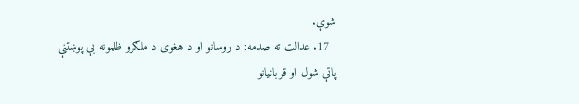شوې.
  17. عدالت ته صدمه: د روسانو او د هغوی د ملګرو ظلمونه بې پوښتنې پاتې شول او قربانیانو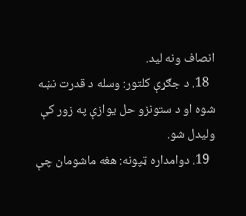انصاف ونه لید.
  18. د جګړې کلتور: وسله د قدرت نښه شوه او د ستونزو حل یوازې په زور کې ولیدل شو.
  19. دوامداره ټپونه: هغه ماشومان چې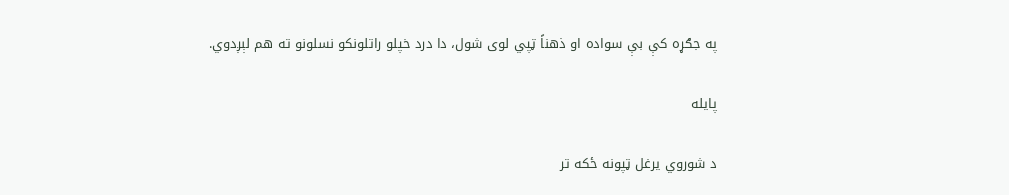په جګړه کې بې سواده او ذهناً ټپي لوی شول، دا درد خپلو راتلونکو نسلونو ته هم لېږدوي.

پایله

د شوروي یرغل ټپونه ځکه تر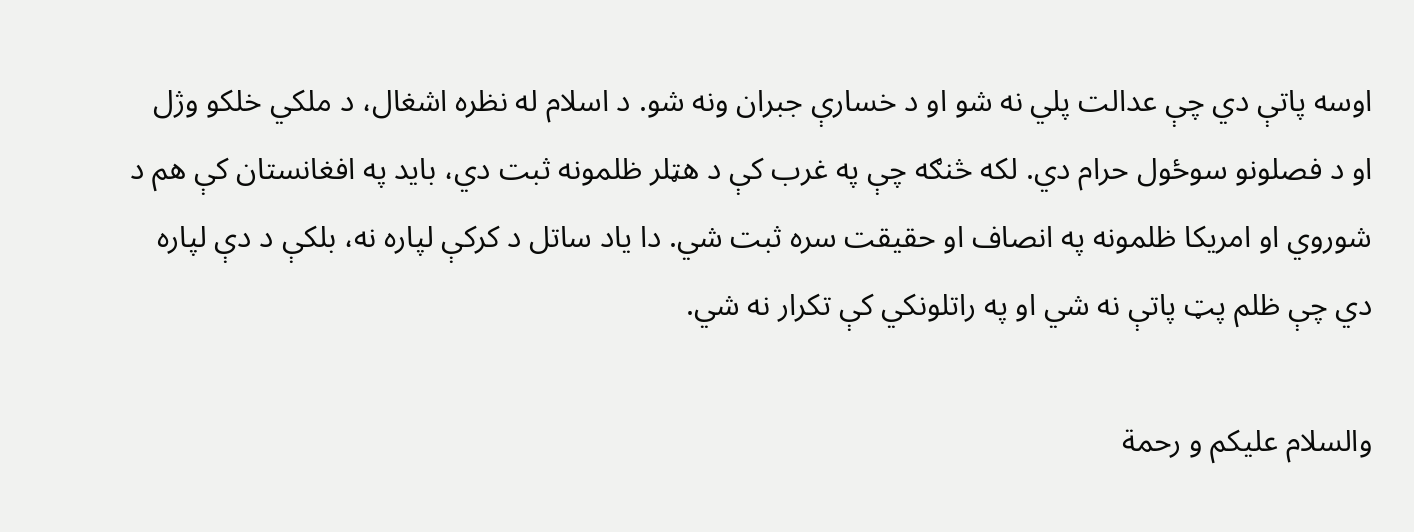اوسه پاتې دي چې عدالت پلي نه شو او د خسارې جبران ونه شو. د اسلام له نظره اشغال، د ملکي خلکو وژل او د فصلونو سوځول حرام دي. لکه څنګه چې په غرب کې د هټلر ظلمونه ثبت دي، باید په افغانستان کې هم د شوروي او امریکا ظلمونه په انصاف او حقیقت سره ثبت شي. دا یاد ساتل د کرکې لپاره نه، بلکې د دې لپاره دي چې ظلم پټ پاتې نه شي او په راتلونکي کې تکرار نه شي.

والسلام علیکم و رحمة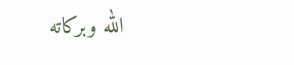الله وبرکاته